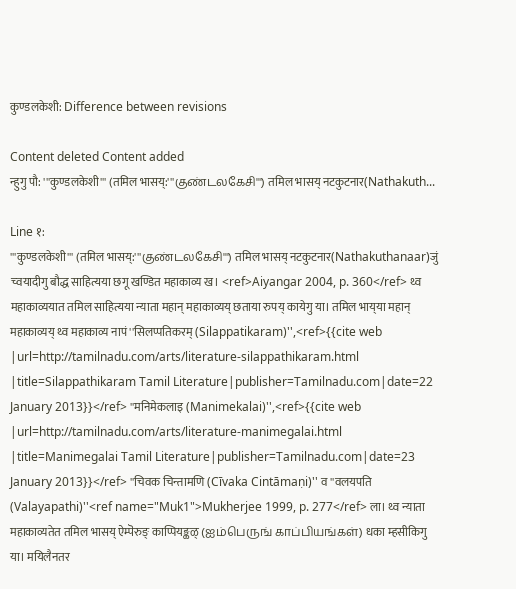कुण्डलकेशी: Difference between revisions

Content deleted Content added
न्हुगु पौ: '''कुण्डलकेशी''' (तमिल भासय्:'''குண்டலகேசி''') तमिल भासय् नटकुटनार(Nathakuth...

Line १:
'''कुण्डलकेशी''' (तमिल भासय्:'''குண்டலகேசி''') तमिल भासय् नटकुटनार(Nathakuthanaar)जुं च्वयादीगु बौद्ध साहित्यया छगू खण्डित महाकाव्य ख। <ref>Aiyangar 2004, p. 360</ref> थ्व महाकाव्ययात तमिल साहित्यया न्याता महान् महाकाव्यय् छताया रुपय् कायेगु या। तमिल भाय्‌या महान् महाकाव्यय् थ्व महाकाव्य नापं ''सिलप्पतिकरम् (Silappatikaram)'',<ref>{{cite web |url=http://tamilnadu.com/arts/literature-silappathikaram.html |title=Silappathikaram Tamil Literature|publisher=Tamilnadu.com|date=22 January 2013}}</ref> ''मनिमेकलाइ (Manimekalai)'',<ref>{{cite web |url=http://tamilnadu.com/arts/literature-manimegalai.html |title=Manimegalai Tamil Literature|publisher=Tamilnadu.com|date=23 January 2013}}</ref> ''चिवक चिन्तामणि (Cīvaka Cintāmaṇi)'' व ''वलयपति (Valayapathi)''<ref name="Muk1">Mukherjee 1999, p. 277</ref> ला। थ्व न्याता महाकाव्यतेत तमिल भासय् ऐम्पॆरुङ् काप्पियङ्कळ् (ஐம்பெருங் காப்பியங்கள்) धका म्हसीकिगु या। मयिलैनतर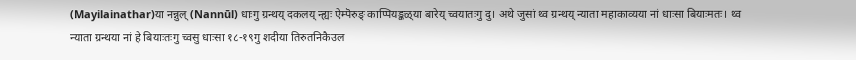(Mayilainathar)या नन्नुल् (Nannūl) धाःगु ग्रन्थय् दकलय् न्ह्यः ऐम्पॆरुङ् काप्पियङ्कळ्‌या बारेय् च्वयातःगु दु। अथे जुसां थ्व ग्रन्थय् न्याता महाकाव्यया नां धाःसा बियाःमतः। थ्व न्याता ग्रन्थया नां हे बियाःतःगु च्वसु धाःसा १८-१९गु शदीया तिरुतनिकैउल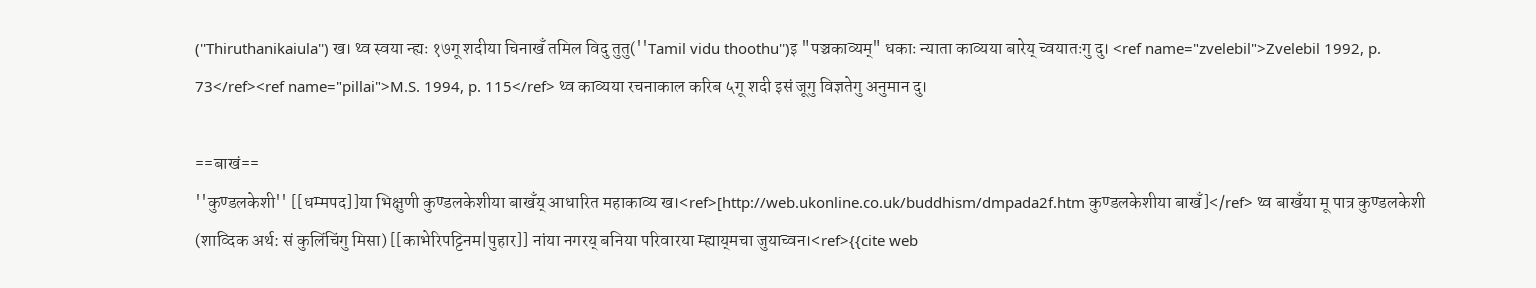(''Thiruthanikaiula'') ख। थ्व स्वया न्ह्यः १७गू शदीया चिनाखँ तमिल विदु तुतु(''Tamil vidu thoothu'')इ "पञ्चकाव्यम्" धकाः न्याता काव्यया बारेय् च्वयातःगु दु। <ref name="zvelebil">Zvelebil 1992, p. 73</ref><ref name="pillai">M.S. 1994, p. 115</ref> थ्व काव्यया रचनाकाल करिब ५गू शदी इसं जूगु विज्ञतेगु अनुमान दु।

==बाखं==
''कुण्डलकेशी'' [[धम्मपद]]या भिक्षुणी कुण्डलकेशीया बाखँय् आधारित महाकाव्य ख।<ref>[http://web.ukonline.co.uk/buddhism/dmpada2f.htm कुण्डलकेशीया बाखँ]</ref> थ्व बाखँया मू पात्र कुण्डलकेशी (शाव्दिक अर्थ: सं कुलिंचिंगु मिसा) [[काभेरिपट्टिनम|पुहार]] नांया नगरय् बनिया परिवारया म्ह्याय्‌मचा जुयाच्वन।<ref>{{cite web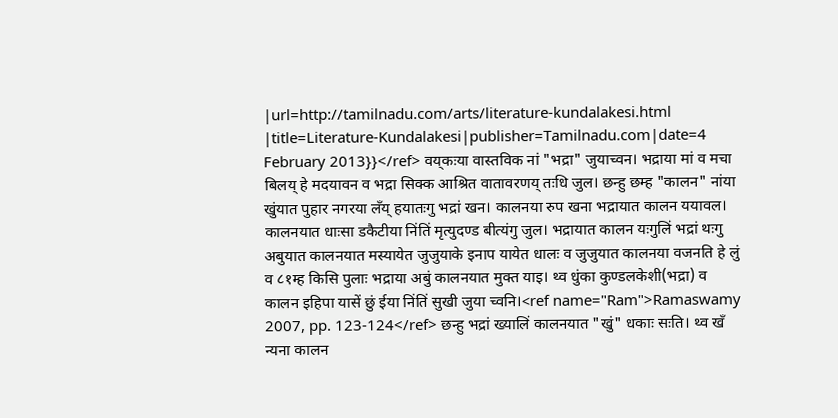|url=http://tamilnadu.com/arts/literature-kundalakesi.html |title=Literature-Kundalakesi|publisher=Tamilnadu.com|date=4 February 2013}}</ref> वय्‌कःया वास्तविक नां "भद्रा" जुयाच्वन। भद्राया मां व मचा बिलय् हे मदयावन व भद्रा सिक्क आश्रित वातावरणय् तःधि जुल। छन्हु छम्ह "कालन" नांया खुंयात पुहार नगरया लँय् हयातःगु भद्रां खन। कालनया रुप खना भद्रायात कालन ययावल। कालनयात धाःसा डकैटीया निंतिं मृत्युदण्ड बीत्यंगु जुल। भद्रायात कालन यःगुलिं भद्रां थःगु अबुयात कालनयात मस्यायेत जुजुयाके इनाप यायेत धालः व जुजुयात कालनया वजनति हे लुं व ८१म्ह किसि पुलाः भद्राया अबुं कालनयात मुक्त याइ। थ्व धुंका कुण्डलकेशी(भद्रा) व कालन इहिपा यासें छुं ईया निंतिं सुखी जुया च्वनि।<ref name="Ram">Ramaswamy 2007, pp. 123-124</ref> छन्हु भद्रां ख्यालिं कालनयात "खुं" धकाः सःति। थ्व खँ न्यना कालन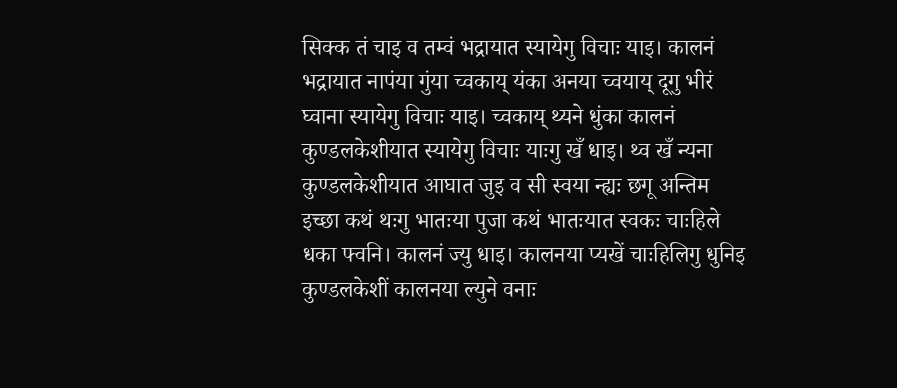सिक्क तं चाइ व तम्वं भद्रायात स्यायेगु विचाः याइ। कालनं भद्रायात नापंया गुंया च्वकाय् यंका अनया च्वयाय् दूगु भीरं घ्वाना स्यायेगु विचाः याइ। च्वकाय् थ्यने धुंका कालनं कुण्डलकेशीयात स्यायेगु विचाः याःगु खँ धाइ। थ्व खँ न्यना कुण्डलकेशीयात आघात जुइ व सी स्वया न्ह्यः छगू अन्तिम इच्छा कथं थःगु भातःया पुजा कथं भातःयात स्वकः चाःहिले धका फ्वनि। कालनं ज्यु धाइ। कालनया प्यखें चाःहिलिगु धुनिइ कुण्डलकेशीं कालनया ल्युने वनाः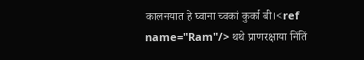कालनयात हे घ्वाना च्वकां कुर्का बी।<ref name="Ram"/> थथे प्राणरक्षाया निंतिं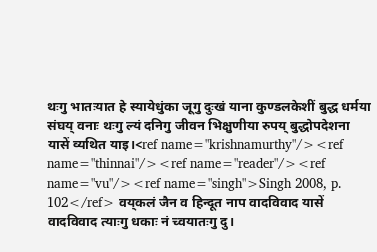थःगु भातःयात हे स्यायेधुंका जूगु दुःखं याना कुण्डलकेशीं बुद्ध धर्मया संघय् वनाः थःगु ल्यं दनिगु जीवन भिक्षुणीया रुपय् बुद्धोपदेशना यासें व्यथित याइ।<ref name="krishnamurthy"/><ref name="thinnai"/><ref name="reader"/><ref name="vu"/><ref name="singh">Singh 2008, p. 102</ref> वय्‌कलं जैन व हिन्दूत नाप वादविवाद यासें वादविवाद त्याःगु धकाः नं च्वयातःगु दु।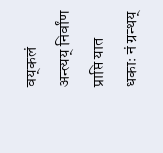वय्‌कलं अन्त्यय् निर्वांण प्राप्ति यात धकाः नं ग्रन्थय्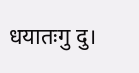धयातःगु दु।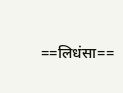==लिधंसा==